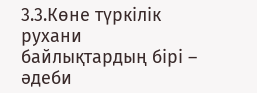3.3.Көне түркілік рухани байлықтардың бірі – әдеби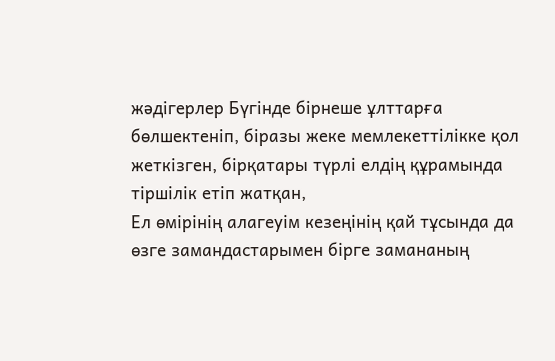жәдігерлер Бүгінде бірнеше ұлттарға бөлшектеніп, біразы жеке мемлекеттілікке қол жеткізген, бірқатары түрлі елдің құрамында тіршілік етіп жатқан,
Ел өмірінің алагеуім кезеңінің қай тұсында да өзге замандастарымен бірге замананың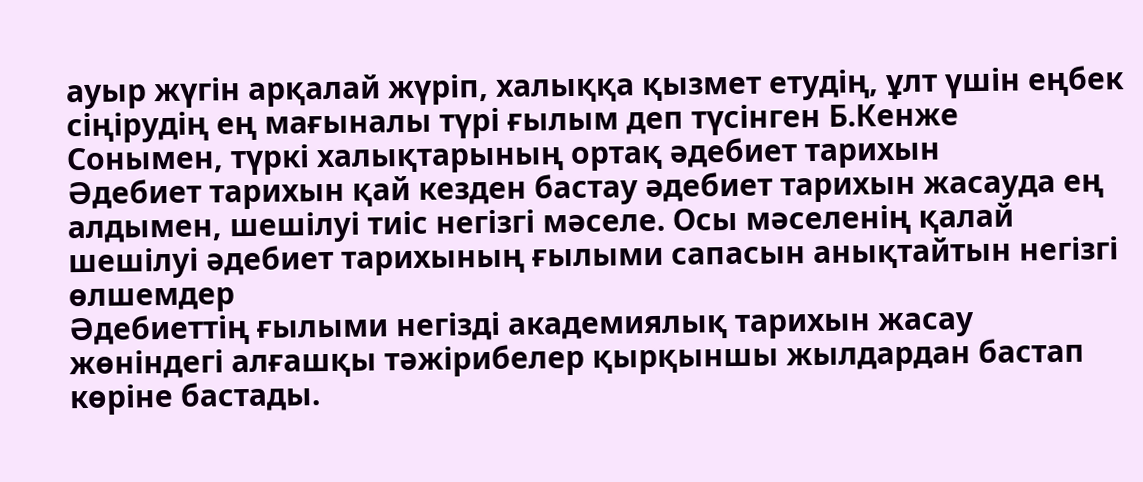ауыр жүгін арқалай жүріп, халыққа қызмет етудің, ұлт үшін еңбек сіңірудің ең мағыналы түрі ғылым деп түсінген Б.Кенже
Сонымен, түркі халықтарының ортақ әдебиет тарихын
Әдебиет тарихын қай кезден бастау әдебиет тарихын жасауда ең алдымен, шешілуі тиіс негізгі мәселе. Осы мәселенің қалай шешілуі әдебиет тарихының ғылыми сапасын анықтайтын негізгі өлшемдер
Әдебиеттің ғылыми негізді академиялық тарихын жасау жөніндегі алғашқы тәжірибелер қырқыншы жылдардан бастап көріне бастады.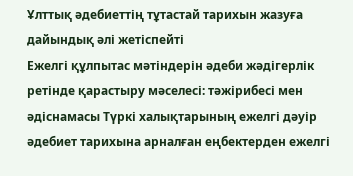Ұлттық әдебиеттің тұтастай тарихын жазуға дайындық әлі жетіспейті
Ежелгі құлпытас мәтіндерін әдеби жәдігерлік ретінде қарастыру мәселесі: тәжірибесі мен әдіснамасы Түркі халықтарының ежелгі дәуір әдебиет тарихына арналған еңбектерден ежелгі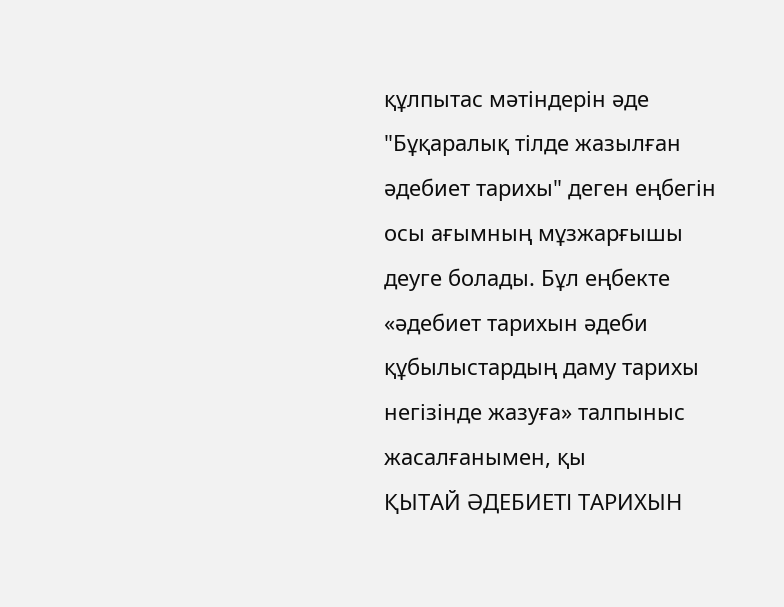құлпытас мәтіндерін әде
"Бұқаралық тілде жазылған әдебиет тарихы" деген еңбегін осы ағымның мұзжарғышы деуге болады. Бұл еңбекте «әдебиет тарихын әдеби құбылыстардың даму тарихы негізінде жазуға» талпыныс жасалғанымен, қы
ҚЫТАЙ ӘДЕБИЕТІ ТАРИХЫН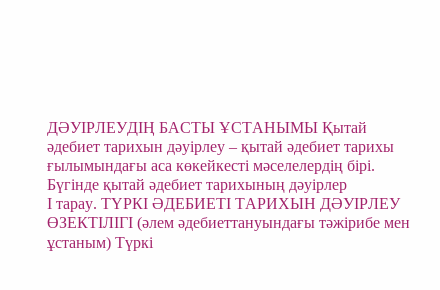ДӘУІРЛЕУДІҢ БАСТЫ ҰСТАНЫМЫ Қытай әдебиет тарихын дәуірлеу – қытай әдебиет тарихы ғылымындағы аса көкейкесті мәселелердің бірі. Бүгінде қытай әдебиет тарихының дәуірлер
І тарау. ТҮРКІ ӘДЕБИЕТІ ТАРИХЫН ДӘУІРЛЕУ ӨЗЕКТІЛІГІ (әлем әдебиеттануындағы тәжірибе мен ұстаным) Түркі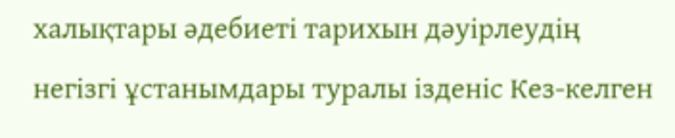халықтары әдебиеті тарихын дәуірлеудің негізгі ұстанымдары туралы ізденіс Кез-келген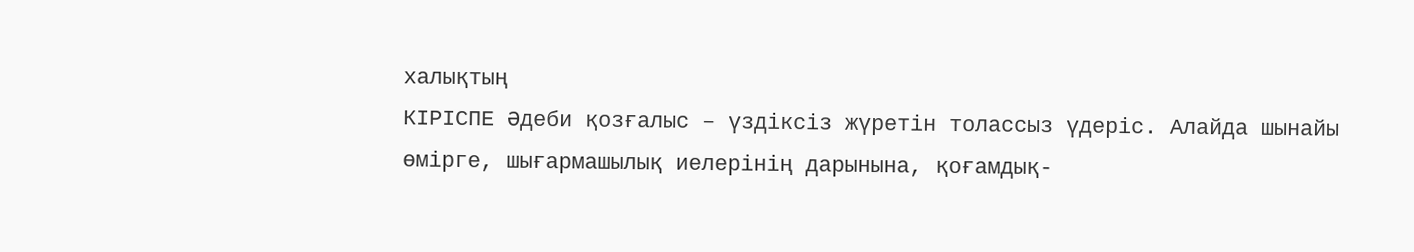халықтың
КІРІСПЕ Әдеби қозғалыс – үздіксіз жүретін толассыз үдеріс. Алайда шынайы өмірге, шығармашылық иелерінің дарынына, қоғамдық-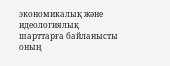экономикалық және идеологиялық шарттарға байланысты оның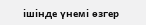ішінде үнемі өзгер